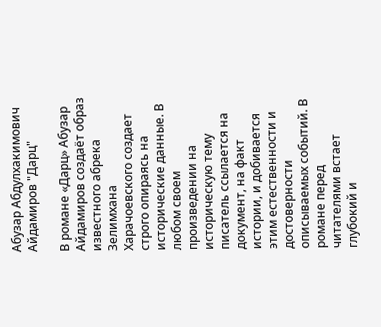Абузар Абдулхакимович Айдамиров "Дарц"

В романе «Дарц» Абузар Айдамиров создаёт образ известного абрека Зелимхана Харачоевского создает строго опираясь на исторические данные. В любом своем произведении на историческую тему писатель ссылается на документ, на факт истории, и добивается этим естественности и достоверности описываемых событий. В романе перед читателями встает глубокий и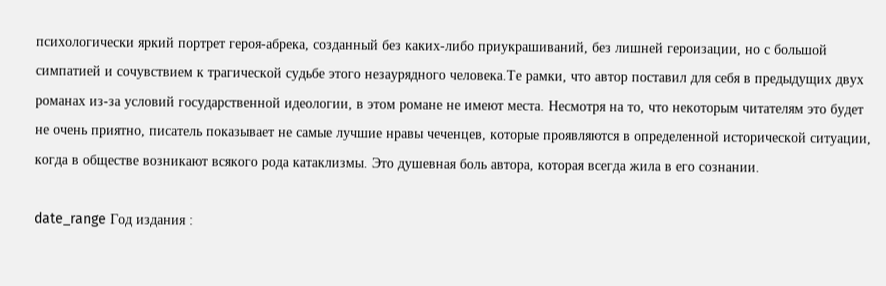психологически яркий портрет героя-абрека, созданный без каких-либо приукрашиваний, без лишней героизации, но с большой симпатией и сочувствием к трагической судьбе этого незаурядного человека.Те рамки, что автор поставил для себя в предыдущих двух романах из-за условий государственной идеологии, в этом романе не имеют места. Несмотря на то, что некоторым читателям это будет не очень приятно, писатель показывает не самые лучшие нравы чеченцев, которые проявляются в определенной исторической ситуации, когда в обществе возникают всякого рода катаклизмы. Это душевная боль автора, которая всегда жила в его сознании.

date_range Год издания :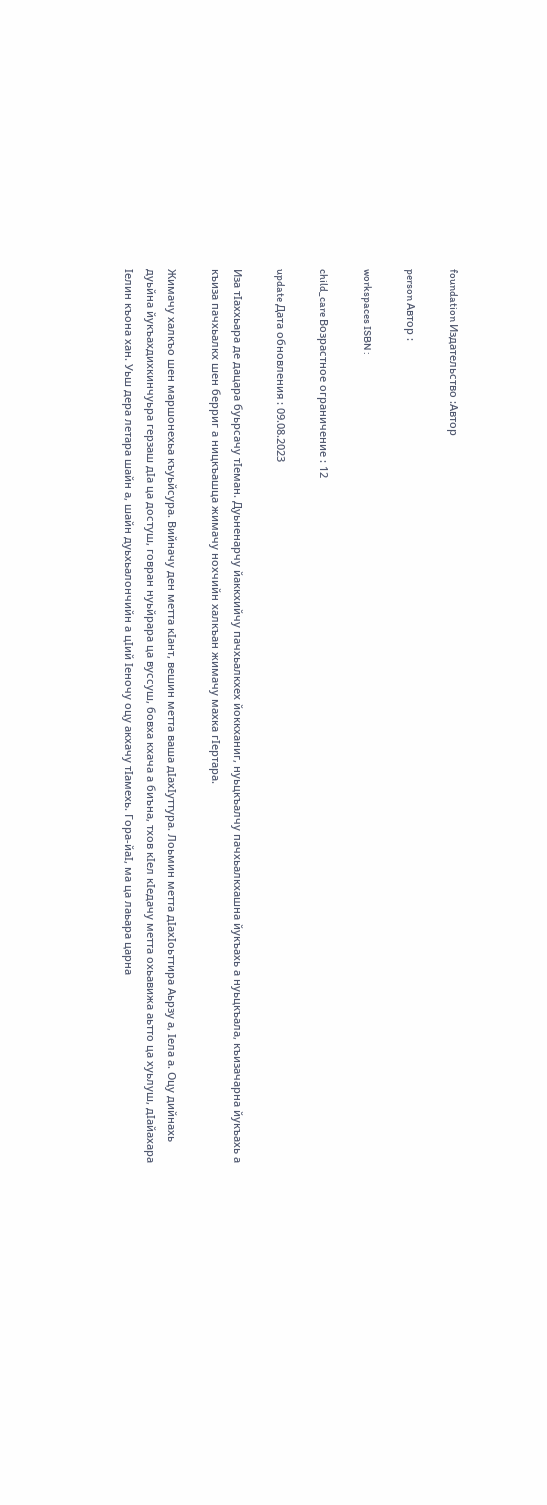foundation Издательство :Автор

person Автор :

workspaces ISBN :

child_care Возрастное ограничение : 12

update Дата обновления : 09.08.2023

Иза тIаххьара де дацара буьрсачу тIеман. Дуьненарчу йаккхийчу пачхьалкхех йоккханиг, нуьцкъалчу пачхьалкхашна йукъахь а нуьцкъала, къизачарна йукъахь а къиза пачхьалкх шен берриг а ницкъашца жимачу нохчийн халкъан жимачу махка гIертара.

Жимачу халкъо шен маршонехьа къуьйсура. Вийначу ден метта кIант, вешин метта ваша дIахIуттура. Лоьмин метта дIахIоьттира Аьрзу а, Iела а. Оцу дийнахь дуьйна йукъахдихкинчуьра герзаш дIа ца достуш, говран нуьйрара ца вуссуш, бовха кхача а биъна, тхов кIел кIедачу метта охьавижа аьтто ца хуьлуш, дIайахара Iелин къона хан. Уьш дера летара шайн а, шайн дуьхьалончийн а цIий Iеночу оцу акхачу тIамехь. Гора-йаI, ма ца лаьара царна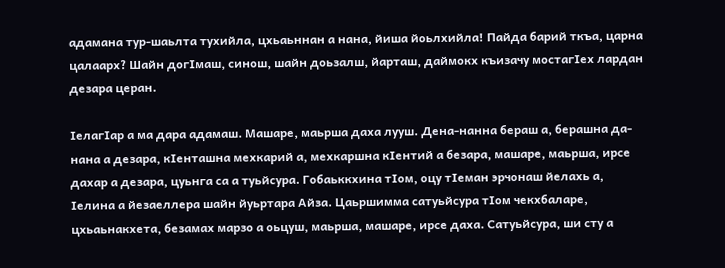адамана тур-шаьлта тухийла, цхьаьннан а нана, йиша йоьлхийла! Пайда барий ткъа, царна цалаарх? Шайн догIмаш, синош, шайн доьзалш, йарташ, даймокх къизачу мостагIех лардан дезара церан.

IелагIар а ма дара адамаш. Машаре, маьрша даха лууш. Дена-нанна бераш а, берашна да-нана а дезара, кIенташна мехкарий а, мехкаршна кIентий а безара, машаре, маьрша, ирсе дахар а дезара, цуьнга са а туьйсура. Гобаьккхина тIом, оцу тIеман эрчонаш йелахь а, Iелина а йезаеллера шайн йуьртара Айза. Цаьршимма сатуьйсура тIом чекхбаларе, цхьаьнакхета, безамах марзо а оьцуш, маьрша, машаре, ирсе даха. Сатуьйсура, ши сту а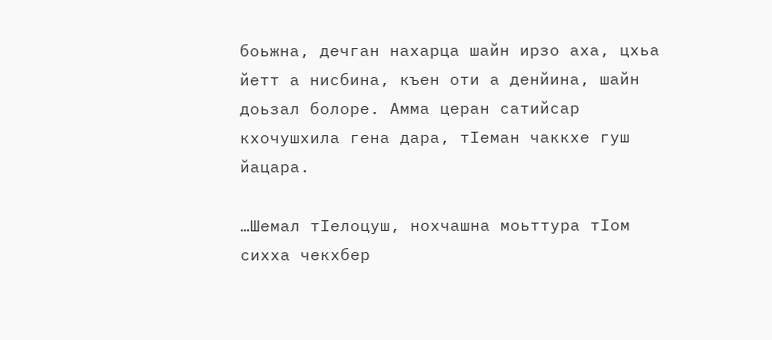боьжна, дечган нахарца шайн ирзо аха, цхьа йетт а нисбина, къен оти а денйина, шайн доьзал болоре. Амма церан сатийсар кхочушхила гена дара, тIеман чаккхе гуш йацара.

…Шемал тIелоцуш, нохчашна моьттура тIом сихха чекхбер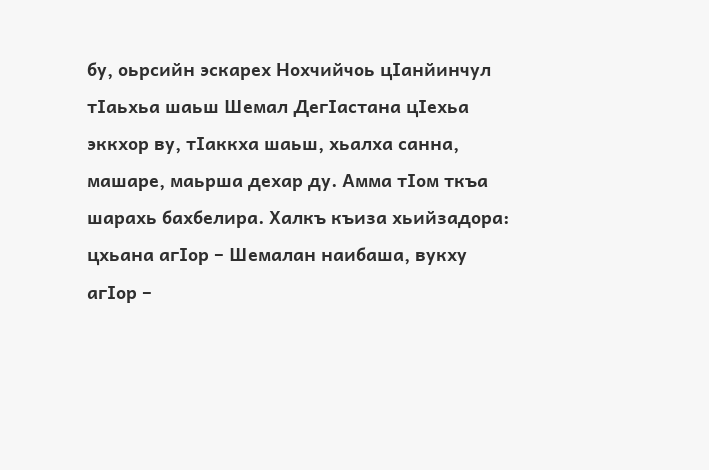бу, оьрсийн эскарех Нохчийчоь цIанйинчул тIаьхьа шаьш Шемал ДегIастана цIехьа эккхор ву, тIаккха шаьш, хьалха санна, машаре, маьрша дехар ду. Амма тIом ткъа шарахь бахбелира. Халкъ къиза хьийзадора: цхьана агIор – Шемалан наибаша, вукху агIор –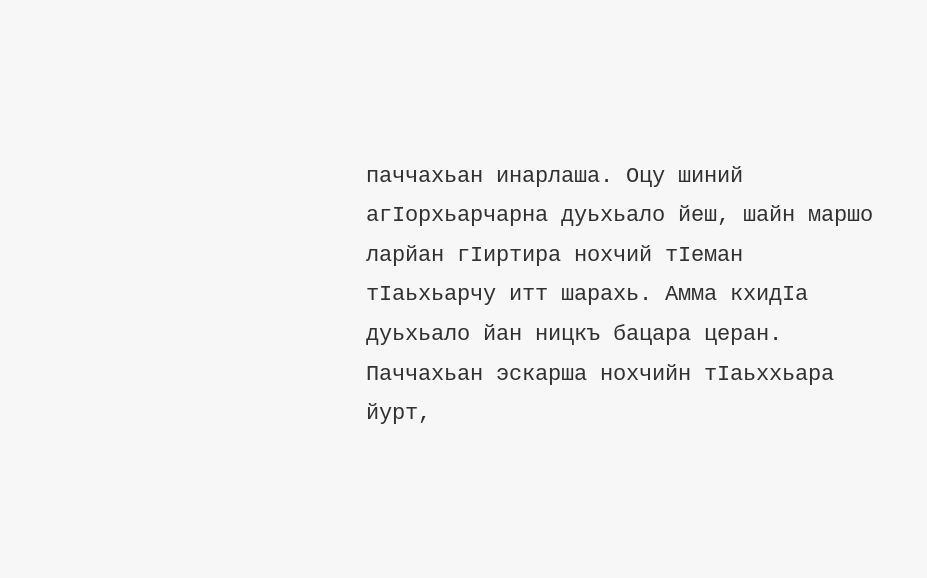паччахьан инарлаша. Оцу шиний агIорхьарчарна дуьхьало йеш, шайн маршо ларйан гIиртира нохчий тIеман тIаьхьарчу итт шарахь. Амма кхидIа дуьхьало йан ницкъ бацара церан. Паччахьан эскарша нохчийн тIаьххьара йурт,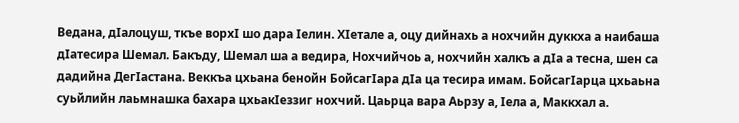Ведана, дIалоцуш, ткъе ворхI шо дара Iелин. ХIетале а, оцу дийнахь а нохчийн дуккха а наибаша дIатесира Шемал. Бакъду, Шемал ша а ведира, Нохчийчоь а, нохчийн халкъ а дIа а тесна, шен са дадийна ДегIастана. Веккъа цхьана бенойн БойсагIара дIа ца тесира имам. БойсагIарца цхьаьна суьйлийн лаьмнашка бахара цхьакIеззиг нохчий. Цаьрца вара Аьрзу а, Iела а, Маккхал а.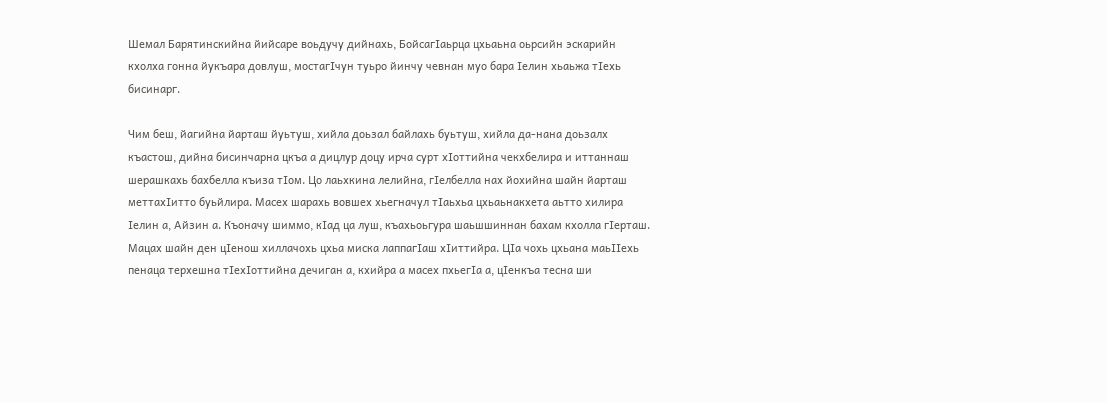Шемал Барятинскийна йийсаре воьдучу дийнахь, БойсагIаьрца цхьаьна оьрсийн эскарийн кхолха гонна йукъара довлуш, мостагIчун туьро йинчу чевнан муо бара Iелин хьаьжа тIехь бисинарг.

Чим беш, йагийна йарташ йуьтуш, хийла доьзал байлахь буьтуш, хийла да-нана доьзалх къастош, дийна бисинчарна цкъа а дицлур доцу ирча сурт хIоттийна чекхбелира и иттаннаш шерашкахь бахбелла къиза тIом. Цо лаьхкина лелийна, гIелбелла нах йохийна шайн йарташ меттахIитто буьйлира. Масех шарахь вовшех хьегначул тIаьхьа цхьаьнакхета аьтто хилира Iелин а, Айзин а. Къоначу шиммо, кIад ца луш, къахьоьгура шаьшшиннан бахам кхолла гIерташ. Мацах шайн ден цIенош хиллачохь цхьа миска лаппагIаш хIиттийра. ЦIа чохь цхьана маьIIехь пенаца терхешна тIехIоттийна дечиган а, кхийра а масех пхьегIа а, цIенкъа тесна ши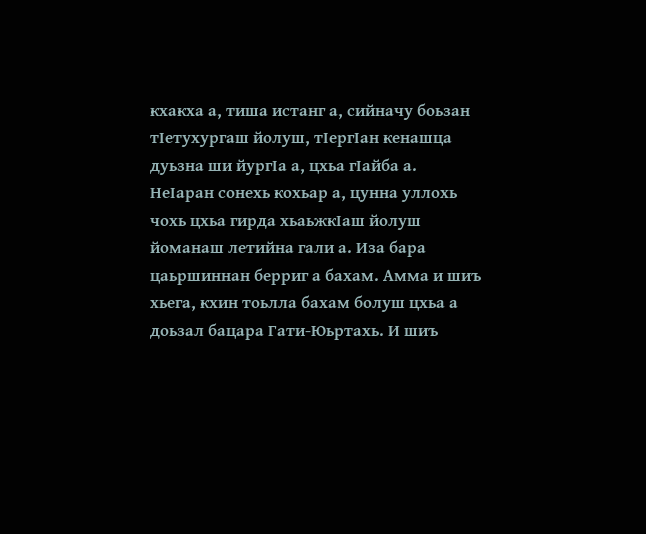кхакха а, тиша истанг а, сийначу боьзан тIетухургаш йолуш, тIергIан кенашца дуьзна ши йургIа а, цхьа гIайба а. НеIаран сонехь кохьар а, цунна уллохь чохь цхьа гирда хьаьжкIаш йолуш йоманаш летийна гали а. Иза бара цаьршиннан берриг а бахам. Амма и шиъ хьега, кхин тоьлла бахам болуш цхьа а доьзал бацара Гати-Юьртахь. И шиъ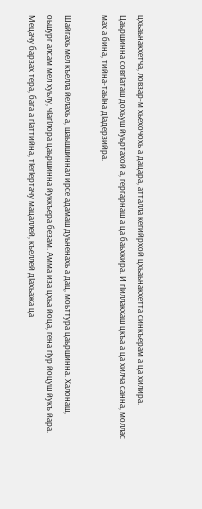цхьаьнакхетча, ловзар-м хьехочохь а дацара, атталла кегийрхой цхьаьнакхетта синкъерам а ца хилира. Цаьршинна совгIаташ дохьуш йуьртахой а, гергарнаш а ца баьхкира. И гIиллакхаш цкъа а ца хилча санна, моллас мах а бина, тийна-таьIна дIадерзийра.

Шайгахь мел къелла йелахь а, шаьшшиннал ирсе адамаш дуьненахь а дац, моьттура цаьршинна. Халонаш, оьшург алсам мел хуьлу, чIагIлора цаьршинна йуккъера безам. Амма иза цхьа йоца, гена гIур йоцуш йукъ йара. Мецачу барзах тера, бага а гIаттийна, тIегIертачу мацаллей, къеллей дIахьажа ца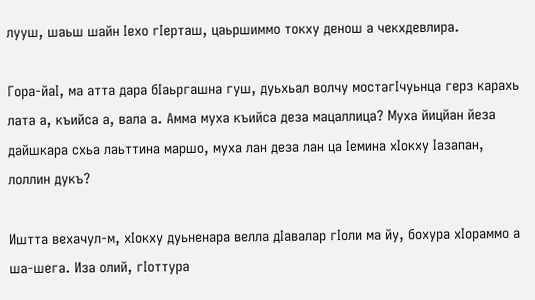лууш, шаьш шайн Iехо гIерташ, цаьршиммо токху денош а чекхдевлира.

Гора-йаI, ма атта дара бIаьргашна гуш, дуьхьал волчу мостагIчуьнца герз карахь лата а, къийса а, вала а. Амма муха къийса деза мацаллица? Муха йицйан йеза дайшкара схьа лаьттина маршо, муха лан деза лан ца Iемина хIокху Iазапан, лоллин дукъ?

Иштта вехачул-м, хIокху дуьненара велла дIавалар гIоли ма йу, бохура хIораммо а ша-шега. Иза олий, гIоттура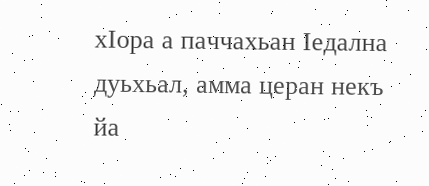хIора а паччахьан Iедална дуьхьал, амма церан некъ йа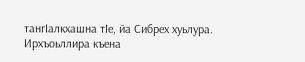тангIалкхашна тIе, йа Сибрех хуьлура. Ирхъоьллира къена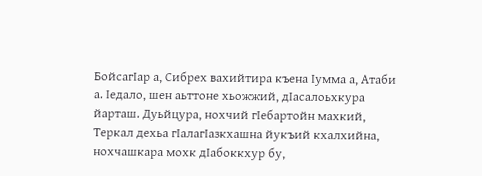БойсагIар а, Сибрех вахийтира къена Iумма а, Атаби а. Iедало, шен аьттоне хьожжий, дIасалоьхкура йарташ. Дуьйцура, нохчий гIебартойн махкий, Теркал дехьа гIалагIазкхашна йукъий кхалхийна, нохчашкара мохк дIабоккхур бу,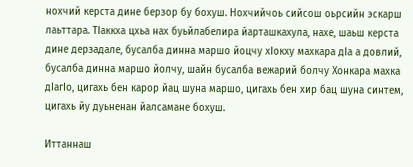нохчий керста дине берзор бу бохуш. Нохчийчоь сийсош оьрсийн эскарш лаьттара. ТIаккха цхьа нах буьйлабелира йарташкахула, нахе, шаьш керста дине дерзадале, бусалба динна маршо йоцчу хIокху махкара дIа а довлий, бусалба динна маршо йолчу, шайн бусалба вежарий болчу Хонкара махка дIагIо, цигахь бен карор йац шуна маршо, цигахь бен хир бац шуна синтем, цигахь йу дуьненан йалсамане бохуш.

Иттаннаш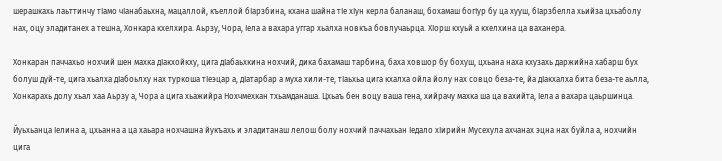шерашкахь лаьттинчу тIамо чIанабаьхна, мацаллой, къеллой бIарзбина, кхана шайна тIе хIун керла баланаш, бохамаш богIур бу ца хууш, бIарзбелла хьийза цхьаболу нах, оцу эладитанех а тешна, Хонкара кхелхира. Аьрзу, Чора, Iела а вахара уггар хьалха новкъа бовлучаьрца. ХIорш кхуьй а кхелхина ца ваханера.

Хонкаран паччахьо нохчий шен махка дIакхойкху, цига дIабаьхкина нохчий, дика бахамаш тарбина, баха ховшор бу бохуш, цхьана наха кхузахь даржийна хабарш бух болуш дуй-те, цига хьалха дIабоьлху нах туркоша тIеэцар а, дIатарбар а муха хили-те, тIаьхьа цига кхалха ойла йолу нах совцо беза-те, йа дIакхалха бита беза-те аьлла, Хонкарахь долу хьал хаа Аьрзу а, Чора а цига хьажийра Нохчмехкан тхьамданаша. Цхьаъ бен воцу ваша гена, хийрачу махка ша ца вахийта, Iела а вахара цаьршинца.

Йуьхьанца Iелина а, цхьанна а ца хаьара нохчашна йукъахь и эладитанаш лелош болу нохчий паччахьан Iедало хIирийн Мусехула ахчанах эцна нах буйла а, нохчийн цига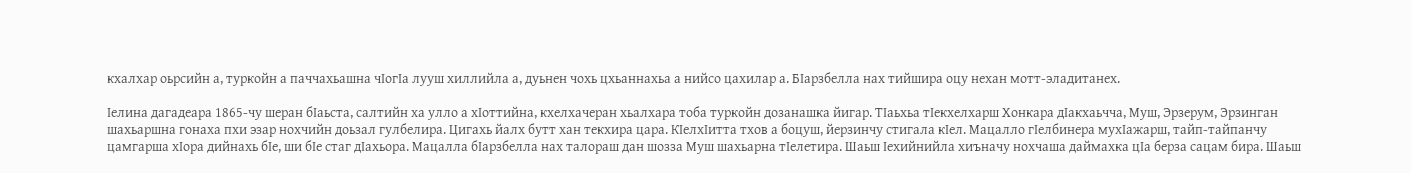кхалхар оьрсийн а, туркойн а паччахьашна чIогIа лууш хиллийла а, дуьнен чохь цхьаннахьа а нийсо цахилар а. БIарзбелла нах тийшира оцу нехан мотт-эладитанех.

Iелина дагадеара 1865-чу шеран бIаьста, салтийн ха улло а хIоттийна, кхелхачеран хьалхара тоба туркойн дозанашка йигар. ТIаьхьа тIекхелхарш Хонкара дIакхаьчча, Муш, Эрзерум, Эрзинган шахьаршна гонаха пхи эзар нохчийн доьзал гулбелира. Цигахь йалх бутт хан текхира цара. КIелхIитта тхов а боцуш, йерзинчу стигала кIел. Мацалло гIелбинера мухIажарш, тайп-тайпанчу цамгарша хIора дийнахь бIе, ши бIе стаг дIахьора. Мацалла бIарзбелла нах талораш дан шозза Муш шахьарна тIелетира. Шаьш Iехийнийла хиъначу нохчаша даймахка цIа берза сацам бира. Шаьш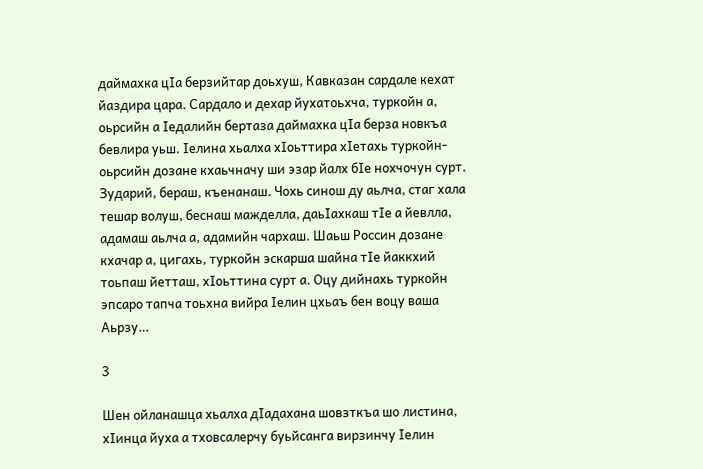даймахка цIа берзийтар доьхуш, Кавказан сардале кехат йаздира цара. Сардало и дехар йухатоьхча, туркойн а, оьрсийн а Iедалийн бертаза даймахка цIа берза новкъа бевлира уьш. Iелина хьалха хIоьттира хIетахь туркойн-оьрсийн дозане кхаьчначу ши эзар йалх бIе нохчочун сурт. Зударий, бераш, къенанаш. Чохь синош ду аьлча, стаг хала тешар волуш, беснаш мажделла, даьIахкаш тIе а йевлла, адамаш аьлча а, адамийн чархаш. Шаьш Россин дозане кхачар а, цигахь, туркойн эскарша шайна тIе йаккхий тоьпаш йетташ, хIоьттина сурт а. Оцу дийнахь туркойн эпсаро тапча тоьхна вийра Iелин цхьаъ бен воцу ваша Аьрзу…

3

Шен ойланашца хьалха дIадахана шовзткъа шо листина, хIинца йуха а тховсалерчу буьйсанга вирзинчу Iелин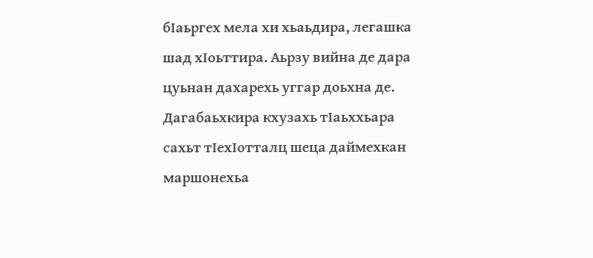бIаьргех мела хи хьаьдира, легашка шад хIоьттира. Аьрзу вийна де дара цуьнан дахарехь уггар доьхна де. Дагабаьхкира кхузахь тIаьххьара сахьт тIехIотталц шеца даймехкан маршонехьа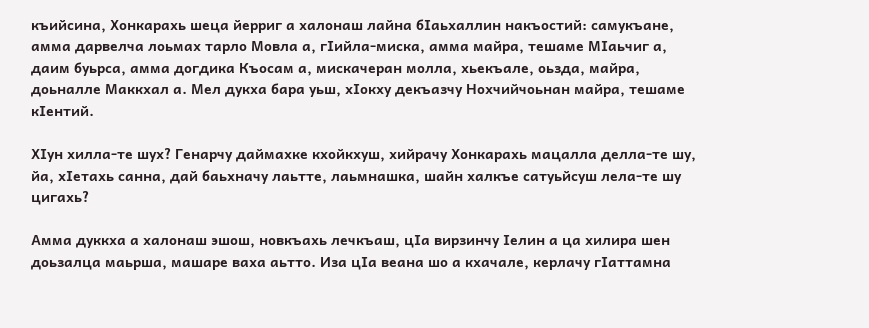къийсина, Хонкарахь шеца йерриг а халонаш лайна бIаьхаллин накъостий: самукъане, амма дарвелча лоьмах тарло Мовла а, гIийла-миска, амма майра, тешаме МIаьчиг а, даим буьрса, амма догдика Къосам а, мискачеран молла, хьекъале, оьзда, майра, доьналле Маккхал а. Мел дукха бара уьш, хIокху декъазчу Нохчийчоьнан майра, тешаме кIентий.

ХIун хилла-те шух? Генарчу даймахке кхойкхуш, хийрачу Хонкарахь мацалла делла-те шу, йа, хIетахь санна, дай баьхначу лаьтте, лаьмнашка, шайн халкъе сатуьйсуш лела-те шу цигахь?

Амма дуккха а халонаш эшош, новкъахь лечкъаш, цIа вирзинчу Iелин а ца хилира шен доьзалца маьрша, машаре ваха аьтто. Иза цIа веана шо а кхачале, керлачу гIаттамна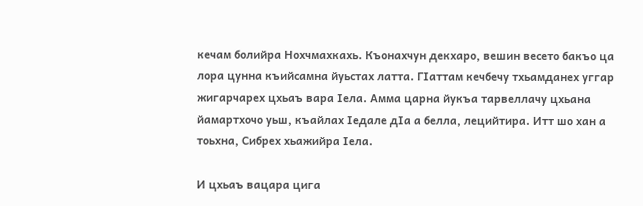кечам болийра Нохчмахкахь. Къонахчун декхаро, вешин весето бакъо ца лора цунна къийсамна йуьстах латта. ГIаттам кечбечу тхьамданех уггар жигарчарех цхьаъ вара Iела. Амма царна йукъа тарвеллачу цхьана йамартхочо уьш, къайлах Iедале дIа а белла, лецийтира. Итт шо хан а тоьхна, Сибрех хьажийра Iела.

И цхьаъ вацара цига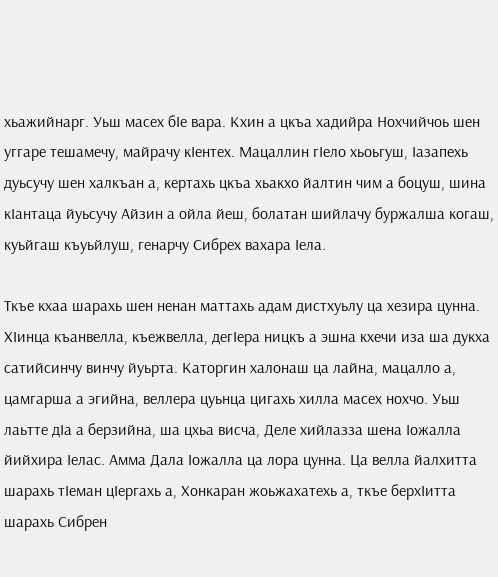хьажийнарг. Уьш масех бIе вара. Кхин а цкъа хадийра Нохчийчоь шен уггаре тешамечу, майрачу кIентех. Мацаллин гIело хьоьгуш, Iазапехь дуьсучу шен халкъан а, кертахь цкъа хьакхо йалтин чим а боцуш, шина кIантаца йуьсучу Айзин а ойла йеш, болатан шийлачу буржалша когаш, куьйгаш къуьйлуш, генарчу Сибрех вахара Iела.

Ткъе кхаа шарахь шен ненан маттахь адам дистхуьлу ца хезира цунна. ХIинца къанвелла, къежвелла, дегIера ницкъ а эшна кхечи иза ша дукха сатийсинчу винчу йуьрта. Каторгин халонаш ца лайна, мацалло а, цамгарша а эгийна, веллера цуьнца цигахь хилла масех нохчо. Уьш лаьтте дIа а берзийна, ша цхьа висча, Деле хийлазза шена Iожалла йийхира Iелас. Амма Дала Iожалла ца лора цунна. Ца велла йалхитта шарахь тIеман цIергахь а, Хонкаран жоьжахатехь а, ткъе берхIитта шарахь Сибрен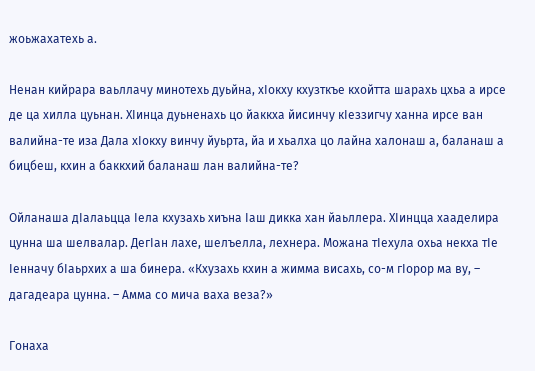жоьжахатехь а.

Ненан кийрара ваьллачу минотехь дуьйна, хIокху кхузткъе кхойтта шарахь цхьа а ирсе де ца хилла цуьнан. ХIинца дуьненахь цо йаккха йисинчу кIеззигчу ханна ирсе ван валийна-те иза Дала хIокху винчу йуьрта, йа и хьалха цо лайна халонаш а, баланаш а бицбеш, кхин а баккхий баланаш лан валийна-те?

Ойланаша дIалаьцца Iела кхузахь хиъна Iаш дикка хан йаьллера. ХIинцца хааделира цунна ша шелвалар. ДегIан лахе, шелъелла, лехнера. Можана тIехула охьа некха тIе Iенначу бIаьрхих а ша бинера. «Кхузахь кхин а жимма висахь, со-м гIорор ма ву, – дагадеара цунна. – Амма со мича ваха веза?»

Гонаха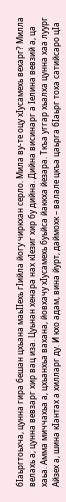бIаьргтоьхча, цунна гира бешан цхьана мaьIIехь гIийла йогу чиркхан серло. Мила ву-те оцу хIусамехь вехарг? Милла велахь а, цунна вевзарг хир вац иза. Цуьнан хенара нах кIезиг хир бу дийна. Дийна висинарг а Iелина вевзий а, ца хаьа. Амма миччахьа а, цхьанхьа вахана, йовхачу хIусамехь буьйса йаккха йезара. Ткъа уггар хьалха цунна хаа луург Айзех а, шина кIантах а хилларг ду. И кхо адам, вина йурт, даймохк – валале цкъа цаьрга бIаьрг тоха сатийсаро цIа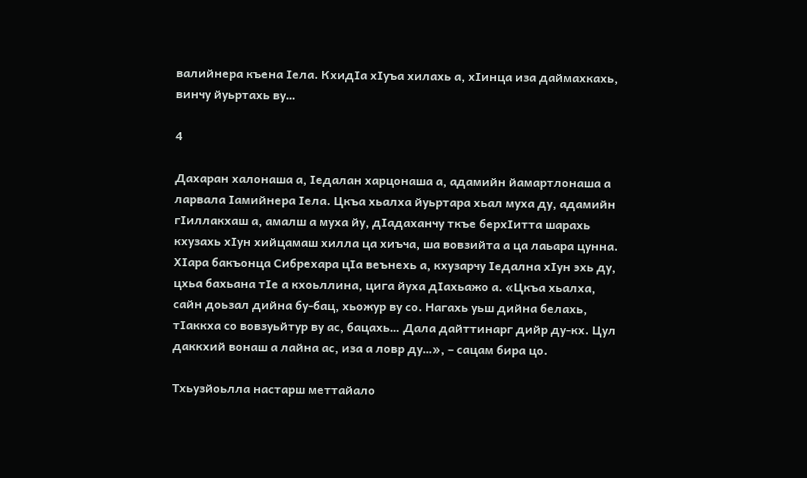валийнера къена Iела. КхидIа хIуъа хилахь а, хIинца иза даймахкахь, винчу йуьртахь ву…

4

Дахаран халонаша а, Iедалан харцонаша а, адамийн йамартлонаша а ларвала Iамийнера Iела. Цкъа хьалха йуьртара хьал муха ду, адамийн гIиллакхаш а, амалш а муха йу, дIадаханчу ткъе берхIитта шарахь кхузахь хIун хийцамаш хилла ца хиъча, ша вовзийта а ца лаьара цунна. ХIара бакъонца Сибрехара цIа веънехь а, кхузарчу Iедална хIун эхь ду, цхьа бахьана тIе а кхоьллина, цига йуха дIахьажо а. «Цкъа хьалха, сайн доьзал дийна бу-бац, хьожур ву со. Нагахь уьш дийна белахь, тIаккха со вовзуьйтур ву ас, бацахь… Дала дайттинарг дийр ду-кх. Цул даккхий вонаш а лайна ас, иза а ловр ду…», – сацам бира цо.

Тхьузйоьлла настарш меттайало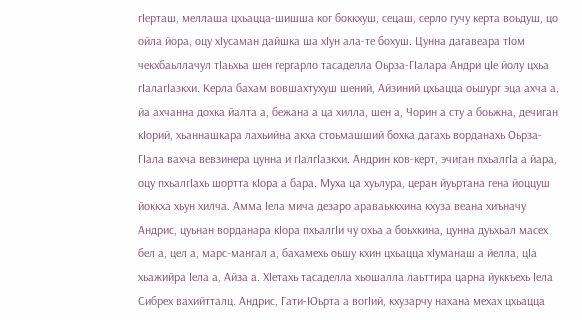гIерташ, меллаша цхьацца-шишша ког боккхуш, сецаш, серло гучу керта воьдуш, цо ойла йора, оцу хIусаман дайшка ша хIyн ала-те бохуш. Цунна дагавеара тIом чекхбаьллачул тIаьхьа шен гергарло тасаделла Оьрза-ГIалара Андри цIе йолу цхьа гIалагIазкхи. Керла бахам вовшахтухуш шений, Айзиний цхьацца оьшург эца ахча а, йа ахчанна дохка йалта а, бежана а ца хилла, шен а, Чорин а сту а боьжна, дечиган кIорий, хьаннашкара лахьийна акха стоьмашший бохка дагахь ворданахь Оьрза-ГIала вахча вевзинера цунна и гIалгIазкхи. Андрин ков-керт, эчиган пхьалгIа а йара, оцу пхьалгIахь шортта кIора а бара. Муха ца хуьлура, церан йуьртана гена йоццуш йоккха хьун хилча. Амма Iела мича дезаро араваьккхина кхуза веана хиъначу Андрис, цуьнан ворданара кIора пхьалгIи чу охьа а боьхкина, цунна дуьхьал масех бел а, цел а, марс-мангал а, бахамехь оьшу кхин цхьацца хIуманаш а йелла, цIа хьажийра Iела а, Айза а. ХIетахь тасаделла хьошалла лаьттира царна йуккъехь Iела Сибрех вахийтталц. Андрис, Гати-Юьрта а вогIий, кхузарчу нахана мехах цхьацца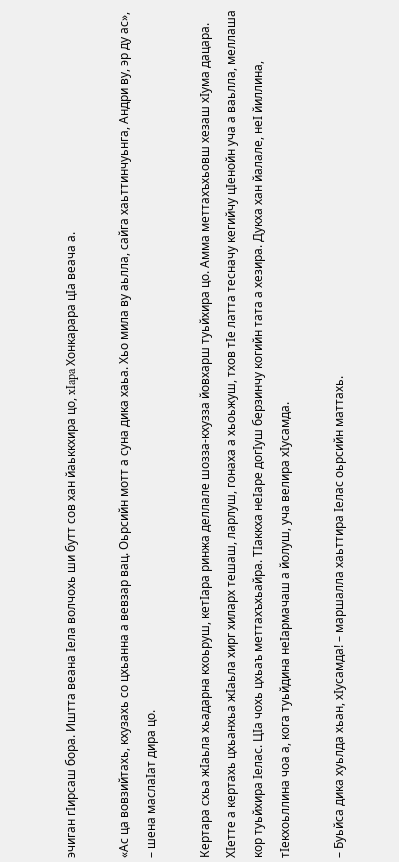эчиган гIирсаш бора. Иштта веана Iела волчохь ши бутт сов хан йаьккхира цо, xIapa Хонкарара цIa веача а.

«Ас ца вовзийтахь, кхузахь со цхьанна а вевзар вац. Оьрсийн мотт а суна дика хаьа. Хьо мила ву аьлла, сайга хаьттинчуьнга, Андри ву, эр ду ас», – шена маслаIат дира цо.

Кертара схьа жIаьла хьадарна кхоьруш, кетIара ринжа деллале шозза-кхузза йовхарш туьйхира цо. Амма мeттаxъхьовш хезаш хIума дацара. ХIетте а кертахь цхьанхьа жIаьла хирг хиларх тешаш, ларлуш, гонаха а хьоьжуш, тхов тIе латта тесначу кегийчу цIенойн уча а ваьлла, меллаша кор туьйхира Iелас. ЦIа чохь цхьаъ меттахъхьайра. ТIаккха неIаре догIуш берзинчу когийн тата а хезира. Дукха хан йалале, неI йиллина, тIекхоьллина чоа а, кога туьйдина неIармачаш а йолуш, уча велира хIусамда.

– Буьйса дика хуьлда хьан, хIусамда! – маршалла хаьттира Iелас оьрсийн маттахь.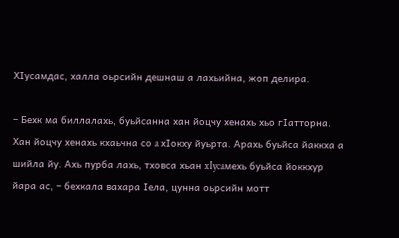ХIусамдас, халла оьрсийн дешнаш а лахьийна, жоп делира.

– Бехк ма биллалахь, буьйсанна хан йоцчу хенахь хьо гIатторна. Хан йоцчу хенахь кхаьчна cо a хIокху йуьрта. Арахь буьйса йаккха а шийла йу. Ахь пурба лахь, тховса хьан xIycaмexь буьйса йоккхур йара ас, – бехкала вахара Iела, цунна оьрсийн мотт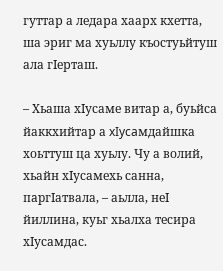гуттар а ледара хаарх кхетта, ша эриг ма хуьллу къостуьйтуш ала гIерташ.

– Хьаша хIусаме витар а, буьйса йаккхийтар а xIycaмдайшка хоьттуш ца хуьлу. Чу а волий, хьайн хIусамехь санна, пapгIатвала, – аьлла, неI йиллина, куьг хьалха тесира хIусамдас.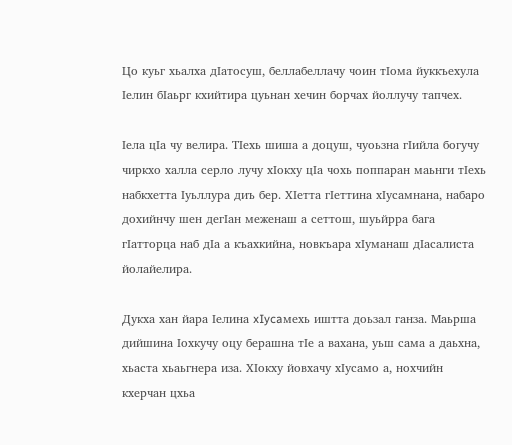Цо куьг хьалха дIатосуш, беллабеллачу чоин тIома йуккъехула Iелин бIаьрг кхийтира цуьнан хечин борчах йоллучу тапчех.

Iела цIа чу велира. TIеxь шиша а доцуш, чуоьзна гIийла богучу чиркхо халла серло лучу хIокху цIа чохь поппаран маьнги тIехь набкхетта Iуьллура диъ бер. ХIетта гIеттина хIусамнана, набаро дохийнчу шен дегIан меженаш а сеттош, шуьйрра бага гIатторца наб дIа а къахкийна, новкъара хIуманаш дIасалиста йолайелира.

Дукха хан йара Iелина xIycaмexь иштта доьзал ганза. Маьрша дийшина Iохкучу оцу берашна тIе а вахана, уьш сама а даьхна, хьаста хьаьгнера иза. ХIокху йовхачу хIусамо а, нохчийн кхерчан цхьа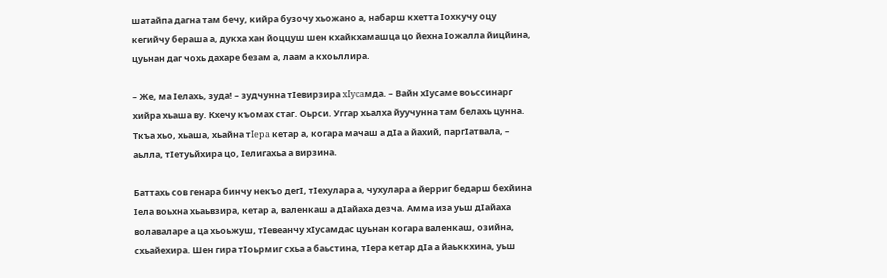шатайпа дагна там бечу, кийра бузочу хьожано а, набарш кхетта Iохкучу оцу кегийчу бераша а, дукха хан йоццуш шен кхайкхамашца цо йехна Iожалла йицйина, цуьнан даг чохь дахаре безам а, лаам а кхоьллира.

– Же, ма Iелахь, зуда! – зудчунна тIевирзира xIycaмда. – Вайн хIусаме воьссинарг хийра хьаша ву. Кхечу къомах стаг. Оьрси. Уггар хьалха йуучунна там белахь цунна. Ткъа хьо, хьаша, хьайна тIepa кетар а, когара мачаш а дIа а йахий, паргIатвала, – аьлла, тIетуьйхира цо, Iелигахьа а вирзина.

Баттахь сов генара бинчу некъо дегI, тIехулара а, чухулара а йерриг бедарш бехйина Iела воьхна хьаьвзира, кетар а, валенкаш а дIайаха дезча. Амма иза уьш дIайаха волаваларе а ца хьоьжуш, тIевеанчу хIусамдас цуьнан когара валенкаш, озийна, схьайехира. Шен гира тIоьрмиг схьа а баьстина, тIера кетар дIа а йаьккхина, уьш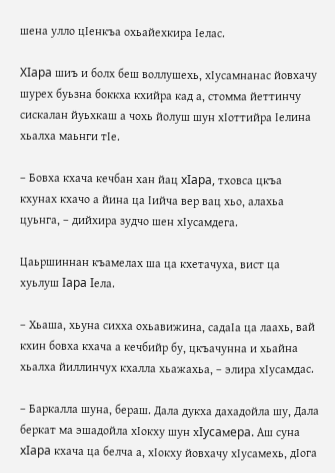шена улло цIенкъа охьайехкира Iелас.

XIapa шиъ и болх беш воллушехь, хIусамнанас йовхачу шурех буьзна боккха кхийра кад а, стомма йеттинчу сискалан йуьхкаш а чохь йолуш шун хIоттийра Iелина хьалха маьнги тIе.

– Бовха кхача кечбан хан йац xIapa, тховса цкъа кхунах кхачо а йина ца Iийча вер вац хьо, алахьа цуьнга, – дийхира зудчо шен хIусамдега.

Цаьршиннан къамелах ша ца кхетачуха, вист ца хуьлуш Iapa Iела.

– Хьаша, хьуна сихха охьавижина, садаIа ца лаахь, вай кхин бовха кхача а кечбийр бу, цкъачунна и хьайна хьалха йиллинчух кхалла хьажахьа, – элира хIусамдас.

– Баркалла шуна, бераш. Дала дукха дахадойла шу, Дала беркат ма эшадойла хIокху шун хIycaмepa. Аш суна xIapa кхача ца белча а, хIокху йовхачу хIусамехь, дIога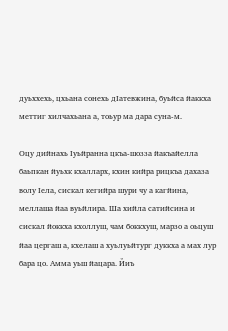дуьххехь, цхьана сонехь дIатевжина, буьйса йаккха меттиг хилчахьана а, тоьур ма дара суна-м.

Оцу дийнахь Iуьйранна цкъа-шозза йакъайелла баьпкан йуьхк кхалларх, кхин кийра рицкъа дахаза волу Iела, сискал кегийра шури чу а кагйина, меллаша йаа вуьйлира. Ша хийла сатийсина и сискал йоккха кхоллуш, чам боккхуш, марзо а оьцуш йаа цергаш а, кхелаш а хуьлуьйтург дуккха а мах лур бара цо. Амма уьш йацара. Йиъ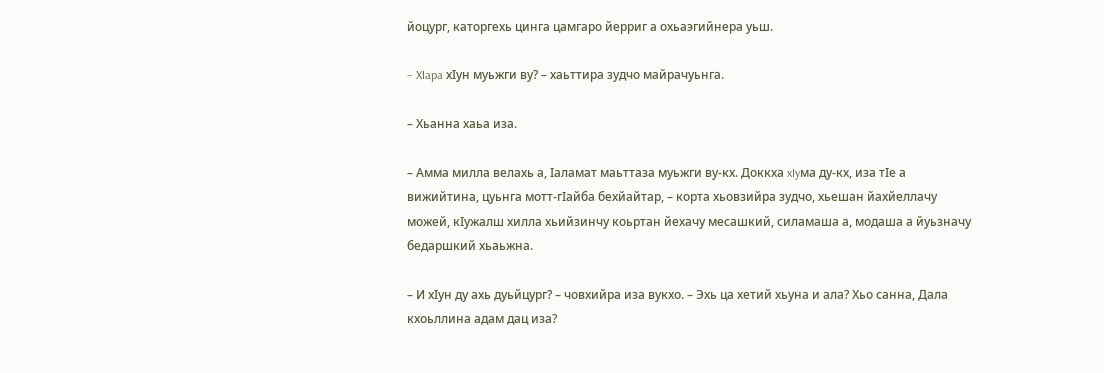йоцург, каторгехь цинга цамгаро йерриг а охьаэгийнера уьш.

– XIapa хIун муьжги ву? – хаьттира зудчо майрачуьнга.

– Хьанна хаьа иза.

– Амма милла велахь а, Iаламат маьттаза муьжги ву-кх. Доккха xIyмa ду-кх, иза тIе а вижийтина, цуьнга мотт-гIайба бехйайтар, – корта хьовзийра зудчо, хьешан йахйеллачу можей, кIужалш хилла хьийзинчу коьртан йехачу месашкий, силамаша а, модаша а йуьзначу бедаршкий хьаьжна.

– И хIун ду ахь дуьйцург? – човхийра иза вукхо. – Эхь ца хетий хьуна и ала? Хьо санна, Дала кхоьллина адам дац иза?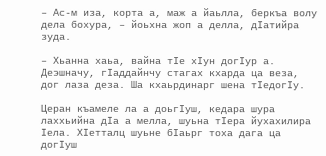– Ас-м иза, корта а, маж а йаьлла, беркъа волу дела бохура, – йоьхна жоп а делла, дIатийра зуда.

– Хьанна хаьа, вайна тIе хIун догIур а. Деэшначу, гIаддайнчу стагах кхарда ца веза, дог лаза деза. Ша кхаьрдинарг шена тIедогIу.

Церан къамеле ла а доьгIуш, кедара шура лаххьийна дIа а мелла, шуьна тIера йухахилира Iела. ХIетталц шуьне бIаьрг тоха дага ца догIуш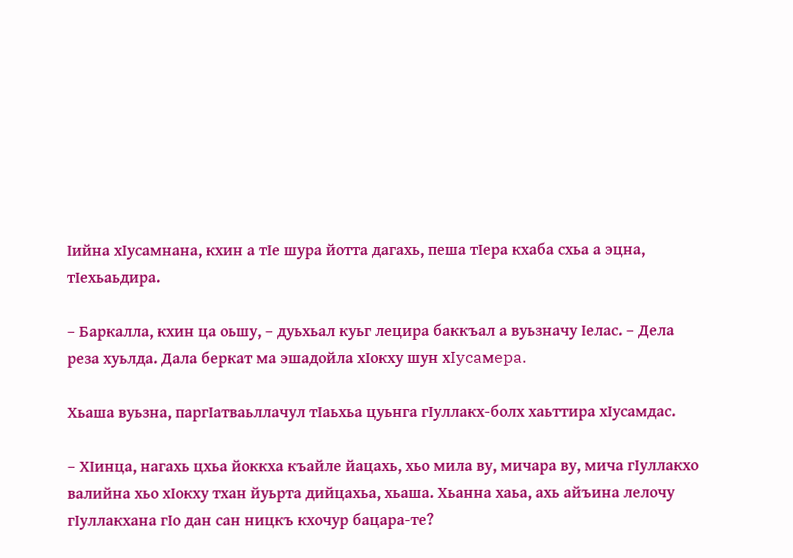Iийна хIусамнана, кхин а тIе шура йотта дагахь, пеша тIера кхаба схьа а эцна, тIехьаьдира.

– Баркалла, кхин ца оьшу, – дуьхьал куьг лецира баккъал а вуьзначу Iелас. – Дела реза хуьлда. Дала беркат ма эшадойла хIокху шун хIycaмepa.

Хьаша вуьзна, паргIатваьллачул тIаьхьа цуьнга гIуллакх-болх хаьттира хIусамдас.

– ХIинца, нагахь цхьа йоккха къайле йацахь, хьо мила ву, мичара ву, мича гIуллакхо валийна хьо хIокху тхан йуьрта дийцахьа, хьаша. Хьанна хаьа, ахь айъина лелочу гIуллакхана гIо дан сан ницкъ кхочур бацара-те?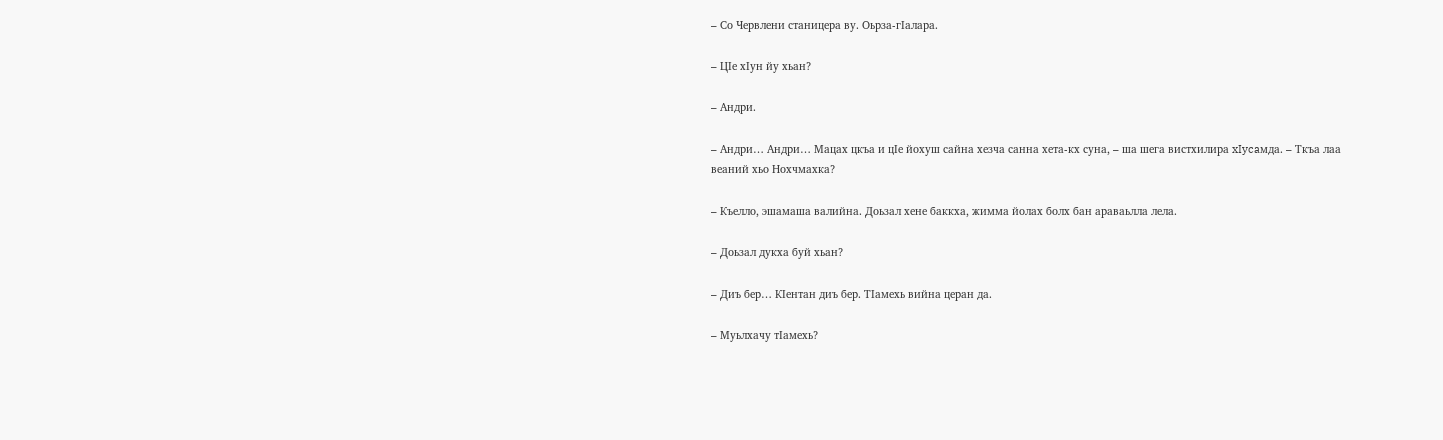– Со Червлени станицера ву. Оьрза-гIалара.

– ЦIe хIун йу хьан?

– Андри.

– Андри… Андри… Мацах цкъа и цIе йохуш сайна хезча санна хета-кх суна, – ша шега вистхилира xIycaмда. – Ткъа лаа веаний хьо Нохчмахка?

– Къелло, эшамаша валийна. Доьзал хене баккха, жимма йолах болх бан араваьлла лела.

– Доьзал дукха буй хьан?

– Диъ бер… КIентан диъ бер. ТIамехь вийна церан да.

– Муьлхачу тIамехь?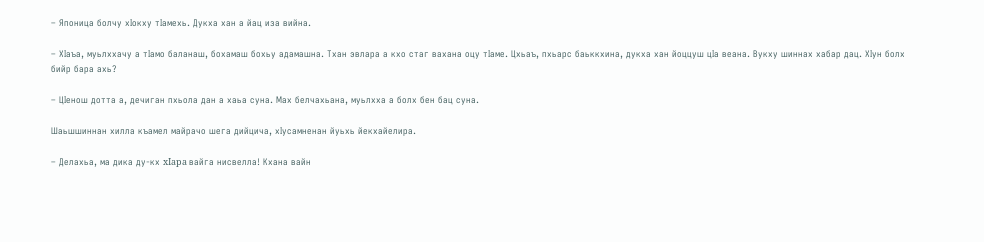– Японица болчу хIокху тIамехь. Дукха хан а йац иза вийна.

– ХIаъа, муьлххачу а тIамо баланаш, бохамаш бохьу адамашна. Тхан эвлара а кхо стаг вахана оцу тIаме. Цхьаъ, пхьарс баьккхина, дукха хан йоццуш цIа веана. Вукху шиннах хабар дац. ХIун болх бийр бара ахь?

– ЦIенош дотта а, дечиган пхьола дан а хаьа суна. Мах белчахьана, муьлхха а болх бен бац суна.

Шаьшшиннан хилла къамел майрачо шега дийцича, хIусамненан йуьхь йекхайелира.

– Делахьа, ма дика ду-кх xIapa вайга нисвелла! Кхана вайн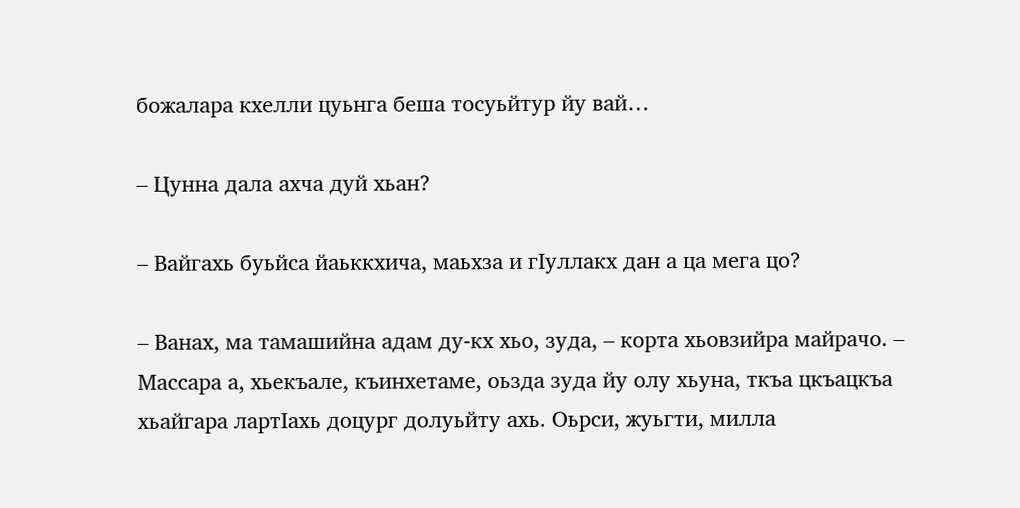божалара кхелли цуьнга беша тосуьйтур йу вай…

– Цунна дала ахча дуй хьан?

– Вайгахь буьйса йаьккхича, маьхза и гIуллакх дан а ца мега цо?

– Ванах, ма тамашийна адам ду-кх хьо, зуда, – корта хьовзийра майрачо. – Массара а, хьекъале, къинхетаме, оьзда зуда йу олу хьуна, ткъа цкъацкъа хьайгара лартIахь доцург долуьйту ахь. Оьрси, жуьгти, милла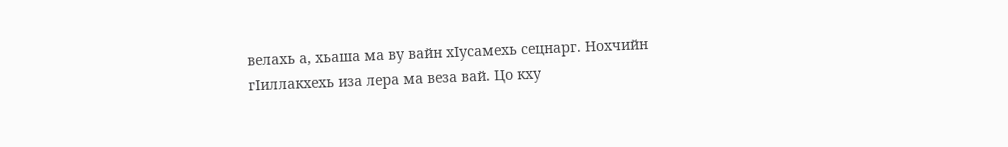велахь а, хьаша ма ву вайн хIусамехь сецнарг. Нохчийн гIиллакхехь иза лера ма веза вай. Цо кху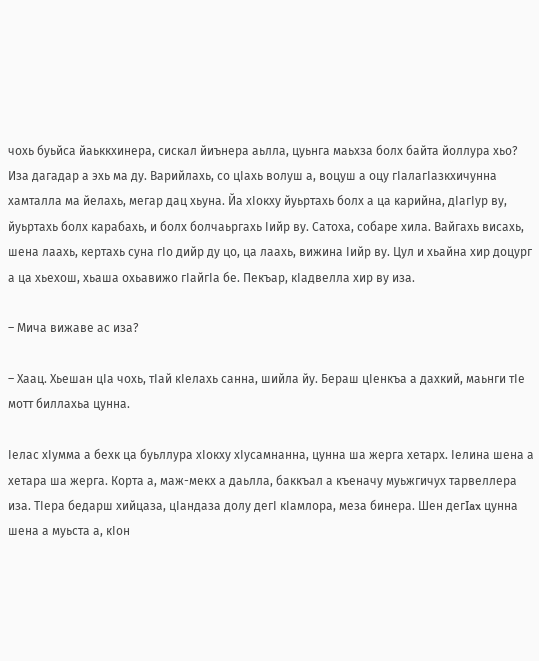чохь буьйса йаьккхинера, сискал йиънера аьлла, цуьнга маьхза болх байта йоллура хьо? Иза дагадар а эхь ма ду. Варийлахь, со цIахь волуш а, воцуш а оцу гIалагIазкхичунна хамталла ма йелахь, мегар дац хьуна. Йа хIокху йуьртахь болх а ца карийна, дIагIур ву, йуьртахь болх карабахь, и болх болчаьргахь Iийр ву. Сатоха, собаре хила. Вайгахь висахь, шена лаахь, кертахь суна гIo дийр ду цо, ца лаахь, вижина Iийр ву. Цул и хьайна хир доцург а ца хьехош, хьаша охьавижо гIайгIa бе. Пекъар, кIадвелла хир ву иза.

– Мича вижаве ас иза?

– Хаац. Хьешан цIа чохь, тIай кIелахь санна, шийла йу. Бераш цIенкъа а дахкий, маьнги тIе мотт биллахьа цунна.

Iелас хIyммa а бехк ца буьллура хIокху хIусамнанна, цунна ша жерга хетарх. Iелина шена а хетара ша жерга. Корта а, маж-мекх а даьлла, баккъал а къеначу муьжгичух тарвеллера иза. ТIера бедарш хийцаза, цIандаза долу дeгI кIамлора, меза бинера. Шен дeгIax цунна шена а муьста а, кIон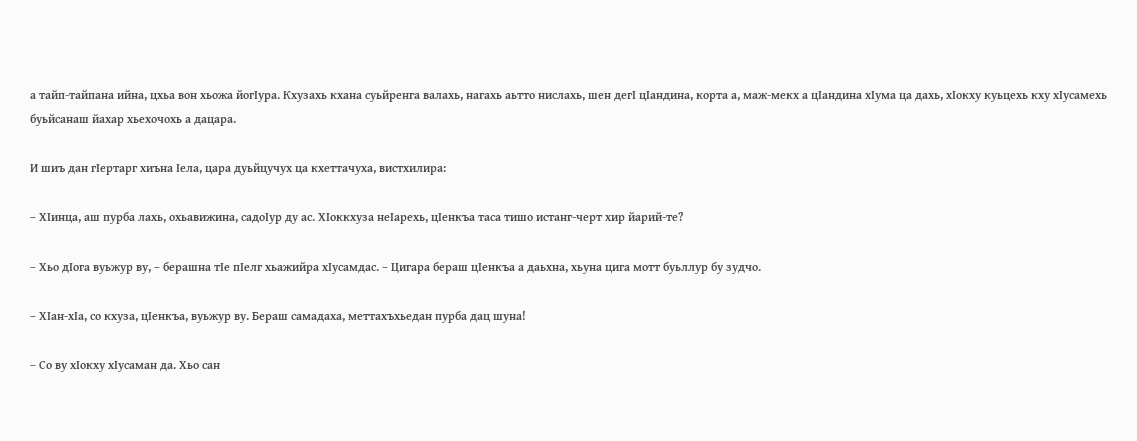а тайп-тайпана ийна, цхьа вон хьожа йогIура. Кхузахь кхана суьйренга валахь, нагахь аьтто нислахь, шен дeгI цIандина, корта а, маж-мекх а цIандина хIума ца дахь, хIокху куьцехь кху хIусамехь буьйсанаш йахар хьехочохь а дацара.

И шиъ дан гIертарг хиъна Iела, цара дуьйцучух ца кхеттачуха, вистхилира:

– ХIинца, аш пурба лахь, охьавижина, садоIур ду ас. ХIоккхуза неIарехь, цIенкъа таса тишо истанг-черт хир йарий-те?

– Хьо дIога вуьжур ву, – берашна тIе пIелг хьажийра хIусамдас. – Цигара бераш цIенкъа а даьхна, хьуна цига мотт буьллур бу зудчо.

– ХIан-хIа, со кхуза, цIенкъа, вуьжур ву. Бераш самадаха, меттахъхьедан пурба дац шуна!

– Со ву хIокху хIусаман да. Хьо сан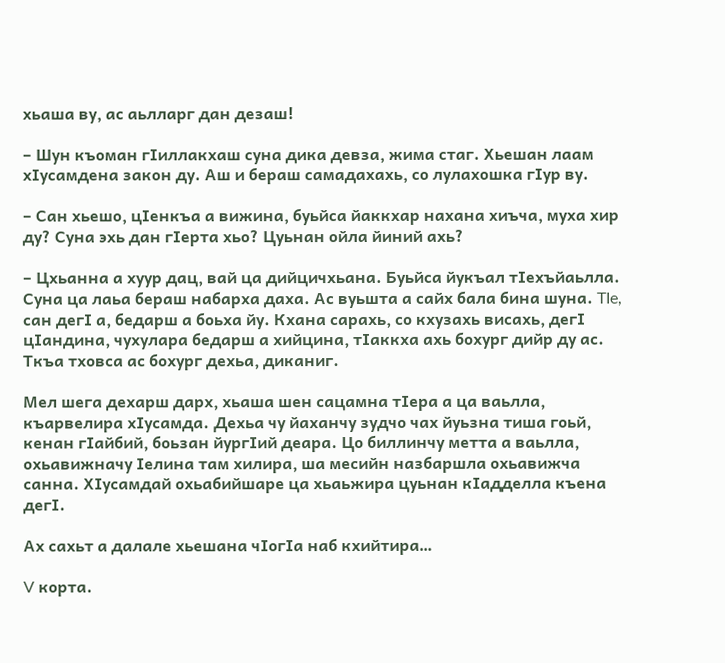хьаша ву, ас аьлларг дан дезаш!

– Шун къоман гIиллакхаш суна дика девза, жима стаг. Хьешан лаам хIусамдена закон ду. Аш и бераш самадахахь, со лулахошка гIуp ву.

– Сан хьешо, цIенкъа а вижина, буьйса йаккхар нахана хиъча, муха хир ду? Суна эхь дан гIерта хьо? Цуьнан ойла йиний ахь?

– Цхьанна а хуур дац, вай ца дийцичхьана. Буьйса йукъал тIехъйаьлла. Суна ца лаьа бераш набарха даха. Ас вуьшта а сайх бала бина шуна. TIe, сан дегI а, бедарш а боьха йу. Кхана сарахь, со кхузахь висахь, дeгI цIандина, чухулара бедарш а хийцина, тIаккха ахь бохург дийр ду ас. Ткъа тховса ас бохург дехьа, диканиг.

Мел шега дехарш дарх, хьаша шен сацамна тIера а ца ваьлла, къарвелира хIусамда. Дехьа чу йаханчу зудчо чах йуьзна тиша гоьй, кенан гIайбий, боьзан йургIий деара. Цо биллинчу метта а ваьлла, охьавижначу Iелина там хилира, ша месийн назбаршла охьавижча санна. ХIусамдай охьабийшаре ца хьаьжира цуьнан кIадделла къена дeгI.

Ах сахьт а далале хьешана чIогIа наб кхийтира…

V корта.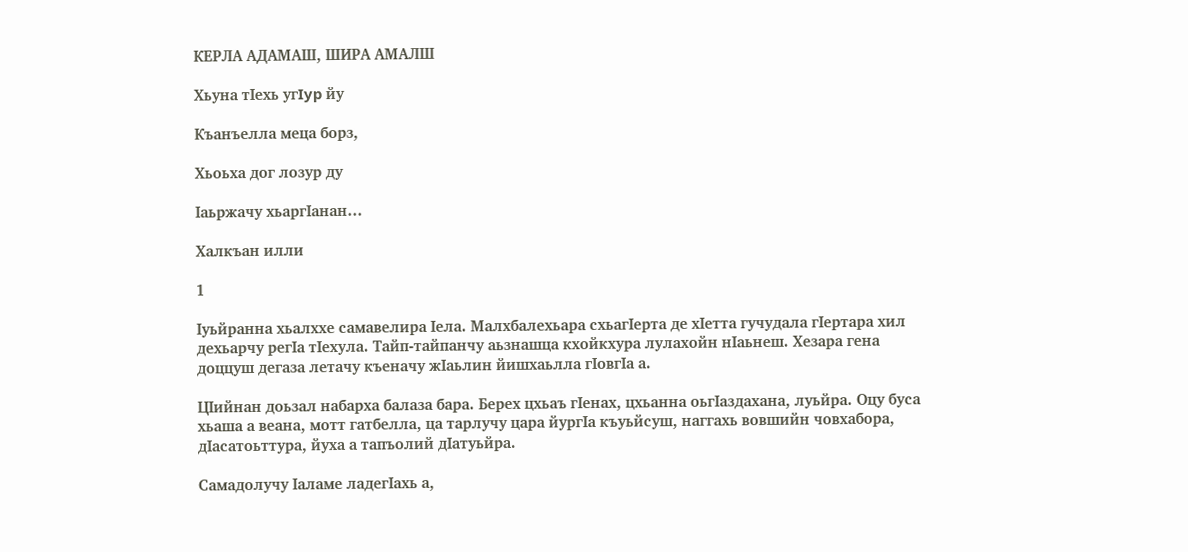КЕРЛА АДАМАШ, ШИРА АМАЛШ

Хьуна тIехь yгIyp йу

Къанъелла меца борз,

Хьоьха дог лозур ду

Iаьржачу хьаргIанан…

Халкъан илли

1

Iуьйранна хьалххе самавелира Iела. Малхбалехьара схьагIерта де хIетта гучудала гIертара хил дехьарчу peгIa тIехула. Тайп-тайпанчу аьзнашца кхойкхура лулахойн нIаьнеш. Хезара гена доццуш дегаза летачу къеначу жIаьлин йишхаьлла гIoвгIa а.

ЦIийнан доьзал набарха балаза бара. Берех цхьаъ гIенах, цхьанна оьгIаздахана, луьйра. Оцу буса хьаша а веана, мотт гатбелла, ца тарлучу цара йургIа къуьйсуш, наггахь вовшийн човхабора, дIасатоьттура, йуха а тапъолий дIатуьйра.

Самадолучу Iаламе ладегIахь а,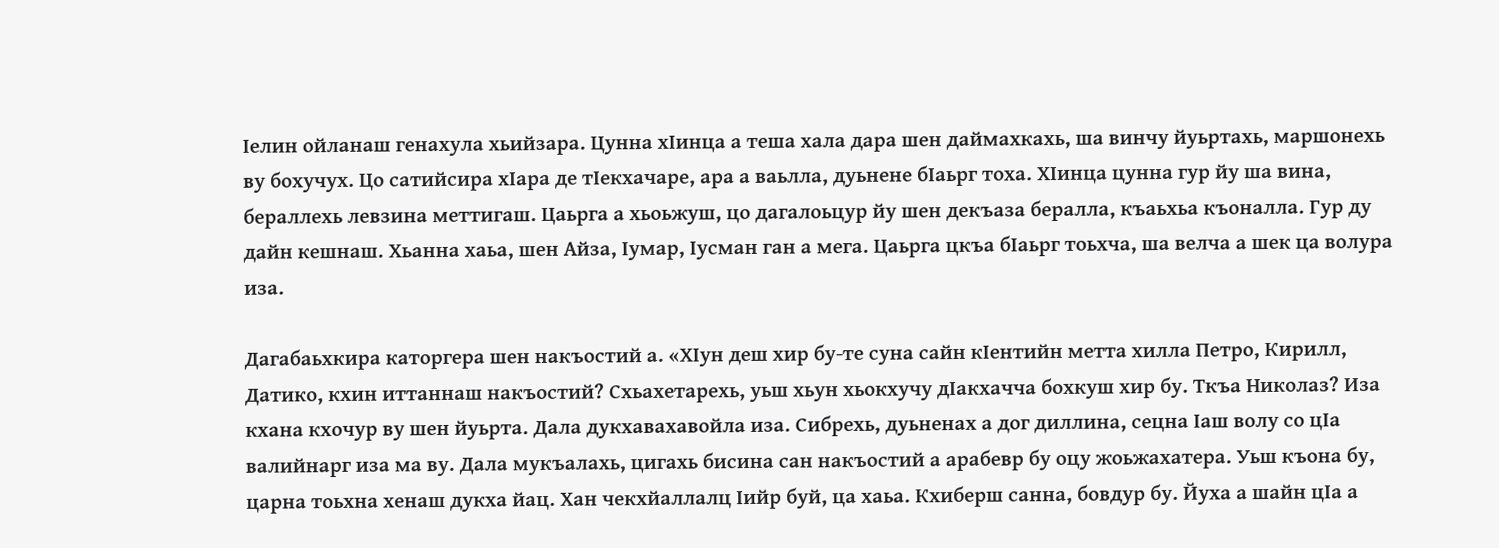Iелин ойланаш генахула хьийзара. Цунна хIинца а теша хала дара шен даймахкахь, ша винчу йуьртахь, маршонехь ву бохучух. Цо сатийсира хIара де тIекхачаре, ара а ваьлла, дуьнене бIаьрг тоха. ХIинца цунна гур йу ша вина, бераллехь левзина меттигаш. Цаьрга а хьоьжуш, цо дагалоьцур йу шен декъаза бералла, къаьхьа къоналла. Гур ду дайн кешнаш. Хьанна хаьа, шен Айза, Iумар, Iусман ган а мега. Цаьрга цкъа бIаьрг тоьхча, ша велча а шек ца волура иза.

Дагабаьхкира каторгера шен накъостий а. «ХIун деш хир бу-те суна сайн кIентийн метта хилла Петро, Кирилл, Датико, кхин иттаннаш накъостий? Схьахетарехь, уьш хьун хьокхучу дIакхачча бохкуш хир бу. Ткъа Николаз? Иза кхана кхочур ву шен йуьрта. Дала дукхавахавойла иза. Сибрехь, дуьненах а дог диллина, сецна Iаш волу со цIа валийнарг иза ма ву. Дала мукъалахь, цигахь бисина сан накъостий а арабевр бу оцу жоьжахатера. Уьш къона бу, царна тоьхна хенаш дукха йац. Хан чекхйаллалц Iийр буй, ца хаьа. Кхиберш санна, бовдур бу. Йуха а шайн цIа а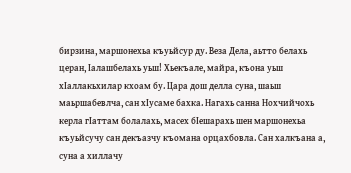бирзина, маршонехьа къуьйсур ду. Веза Дела, аьтто белахь церан, Iалашбелахь уьш! Хьекъале, майра, къона уьш хIаллакьхилар кхоам бу. Цара дош делла суна, шаьш маьршабевлча, сан хIусаме бахка. Нагахь санна Нохчийчохь керла гIаттам болалахь, масех бIешарахь шен маршонехьа къуьйсучу сан декъазчу къомана орцахбовла. Сан халкъана а, суна а хиллачу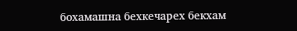бохамашна бехкечарех бекхам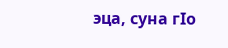эца, суна гIo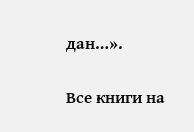дан…».

Все книги на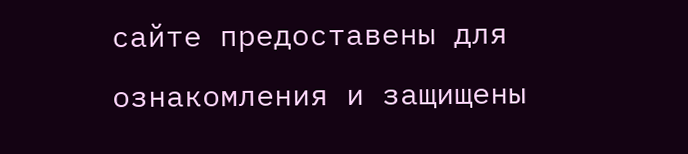сайте предоставены для ознакомления и защищены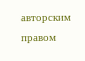авторским правом